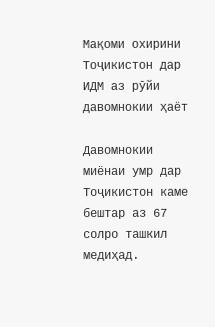Мақоми охирини Тоҷикистон дар ИДМ аз рӯйи давомнокии ҳаёт

Давомнокии миёнаи умр дар Тоҷикистон каме бештар аз 67 солро ташкил медиҳад.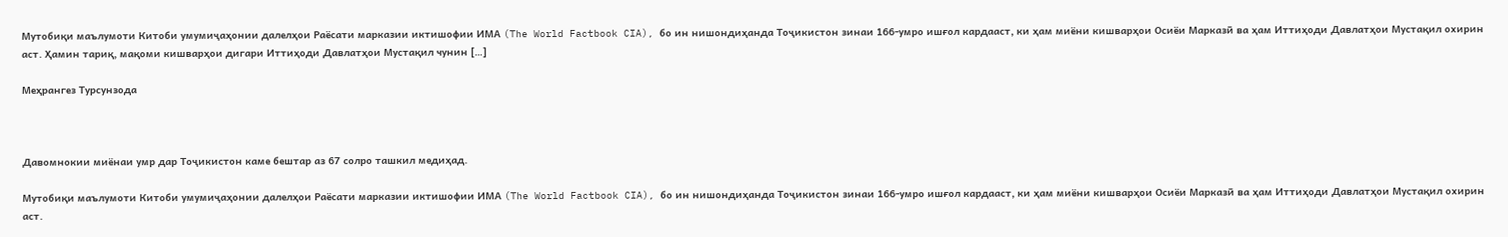Мутобиқи маълумоти Китоби умумиҷаҳонии далелҳои Раёсати марказии иктишофии ИМА (The World Factbook CIA), бо ин нишондиҳанда Тоҷикистон зинаи 166-умро ишғол кардааст, ки ҳам миёни кишварҳои Осиёи Марказӣ ва ҳам Иттиҳоди Давлатҳои Мустақил охирин аст. Ҳамин тариқ, мақоми кишварҳои дигари Иттиҳоди Давлатҳои Мустақил чунин […]

Меҳрангез Турсунзода



Давомнокии миёнаи умр дар Тоҷикистон каме бештар аз 67 солро ташкил медиҳад.

Мутобиқи маълумоти Китоби умумиҷаҳонии далелҳои Раёсати марказии иктишофии ИМА (The World Factbook CIA), бо ин нишондиҳанда Тоҷикистон зинаи 166-умро ишғол кардааст, ки ҳам миёни кишварҳои Осиёи Марказӣ ва ҳам Иттиҳоди Давлатҳои Мустақил охирин аст.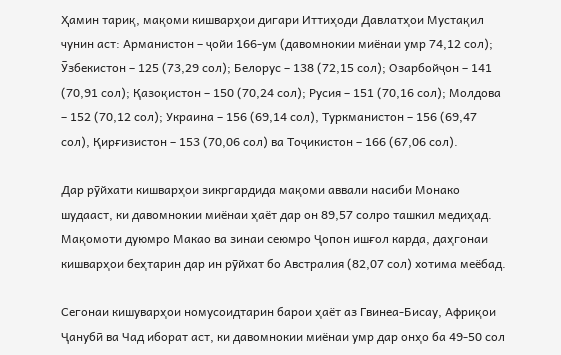Ҳамин тариқ, мақоми кишварҳои дигари Иттиҳоди Давлатҳои Мустақил чунин аст: Арманистон – ҷойи 166-ум (давомнокии миёнаи умр 74,12 сол); Ӯзбекистон – 125 (73,29 сол); Белорус – 138 (72,15 сол); Озарбойҷон – 141 (70,91 сол); Қазоқистон – 150 (70,24 сол); Русия – 151 (70,16 сол); Молдова – 152 (70,12 сол); Украина – 156 (69,14 сол), Туркманистон – 156 (69,47 сол), Қирғизистон – 153 (70,06 сол) ва Тоҷикистон – 166 (67,06 сол).

Дар рӯйхати кишварҳои зикргардида мақоми аввали насиби Монако шудааст, ки давомнокии миёнаи ҳаёт дар он 89,57 солро ташкил медиҳад. Мақомоти дуюмро Макао ва зинаи сеюмро Ҷопон ишғол карда, даҳгонаи кишварҳои беҳтарин дар ин рӯйхат бо Австралия (82,07 сол) хотима меёбад.

Сегонаи кишуварҳои номусоидтарин барои ҳаёт аз Гвинеа-Бисау, Африқои Ҷанубӣ ва Чад иборат аст, ки давомнокии миёнаи умр дар онҳо ба 49-50 сол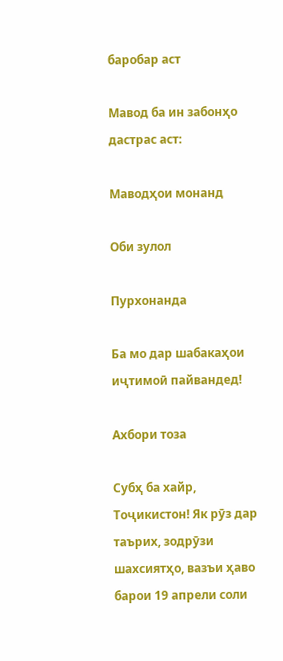баробар аст

Мавод ба ин забонҳо дастрас аст:

Маводҳои монанд

Оби зулол

Пурхонанда

Ба мо дар шабакаҳои иҷтимоӣ пайвандед!

Ахбори тоза

Субҳ ба хайр, Тоҷикистон! Як рӯз дар таърих, зодрӯзи шахсиятҳо, вазъи ҳаво барои 19 апрели соли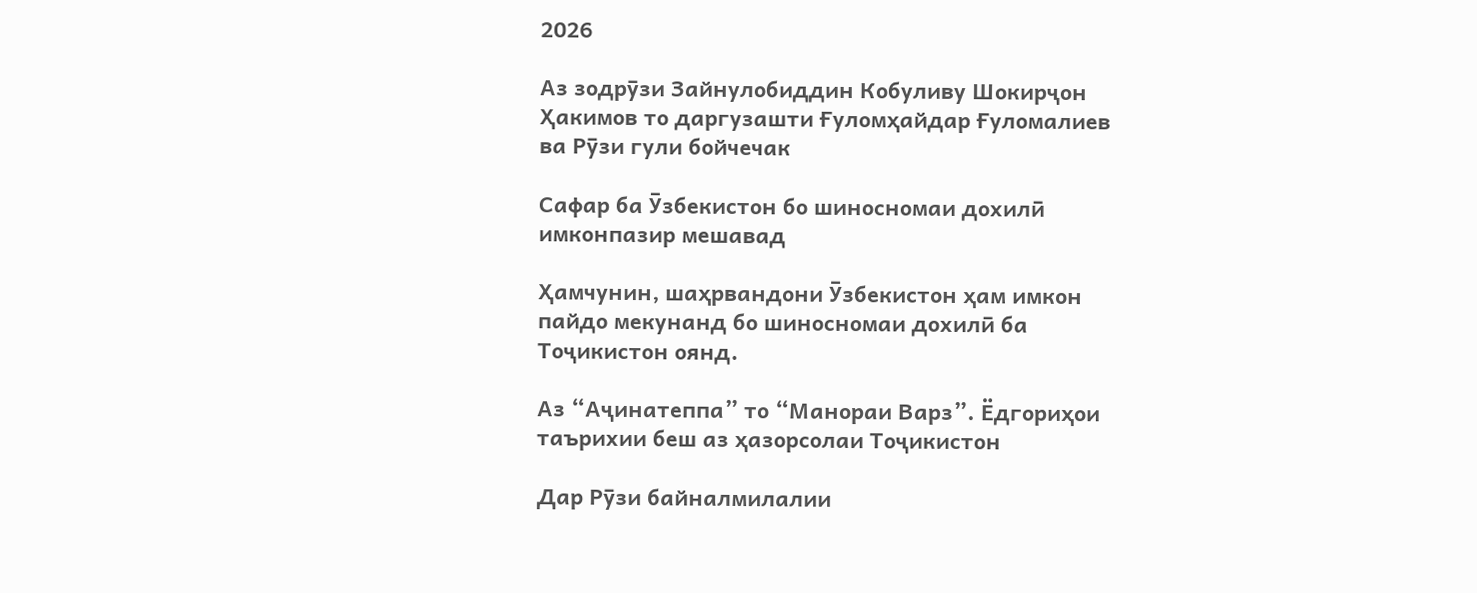2026

Аз зодрӯзи Зайнулобиддин Кобуливу Шокирҷон Ҳакимов то даргузашти Ғуломҳайдар Ғуломалиев ва Рӯзи гули бойчечак

Сафар ба Ӯзбекистон бо шиносномаи дохилӣ имконпазир мешавад

Ҳамчунин, шаҳрвандони Ӯзбекистон ҳам имкон пайдо мекунанд бо шиносномаи дохилӣ ба Тоҷикистон оянд.

Аз “Аҷинатеппа” то “Манораи Варз”. Ёдгориҳои таърихии беш аз ҳазорсолаи Тоҷикистон

Дар Рӯзи байналмилалии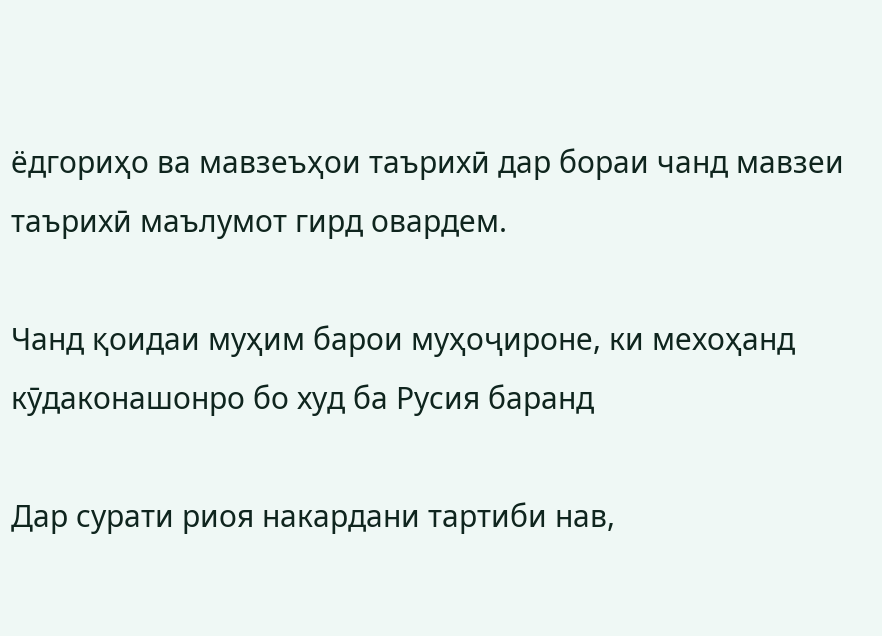ёдгориҳо ва мавзеъҳои таърихӣ дар бораи чанд мавзеи таърихӣ маълумот гирд овардем.

Чанд қоидаи муҳим барои муҳоҷироне, ки мехоҳанд кӯдаконашонро бо худ ба Русия баранд

Дар сурати риоя накардани тартиби нав,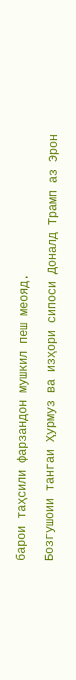барои таҳсили фарзандон мушкил пеш меояд.

Бозгушоии тангаи Ҳурмуз ва изҳори сипоси Доналд Трамп аз Эрон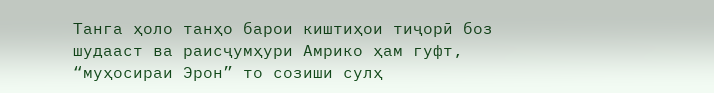Танга ҳоло танҳо барои киштиҳои тиҷорӣ боз шудааст ва раисҷумҳури Амрико ҳам гуфт, “муҳосираи Эрон” то созиши сулҳ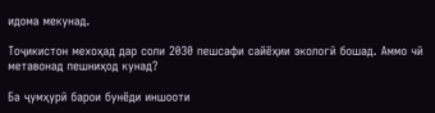идома мекунад.

Тоҷикистон мехоҳад дар соли 2030 пешсафи сайёҳии экологӣ бошад. Аммо чӣ метавонад пешниҳод кунад?

Ба ҷумҳурӣ барои бунёди иншооти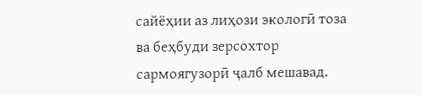сайёҳии аз лиҳози экологӣ тоза ва беҳбуди зерсохтор сармоягузорӣ ҷалб мешавад.